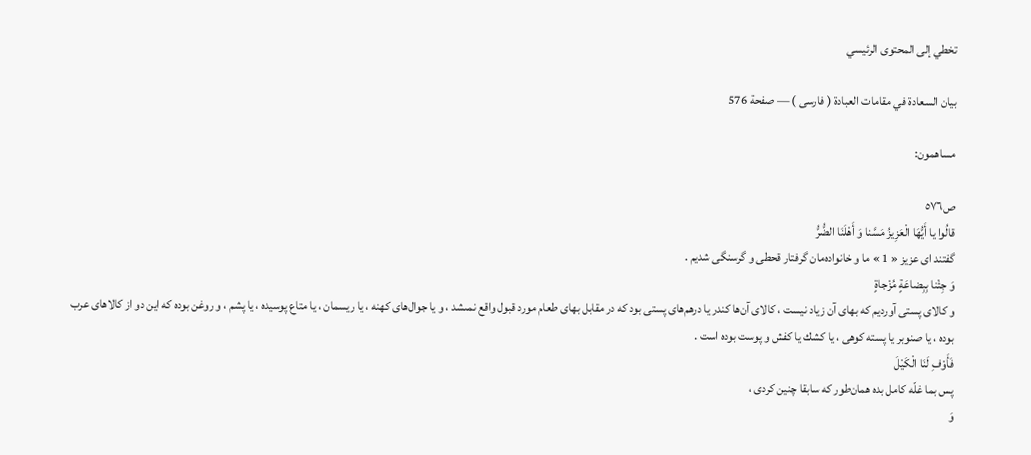تخطي إلى المحتوى الرئيسي

بيان السعادة في مقامات العبادة ( فارسى ) — صفحة 576

مساهمون:

ص٥٧٦
قالُوا يا أَيُّهَا الْعَزِيزُ مَسَّنا وَ أَهْلَنَا الضُّرُّ
گفتند اى عزيز « 1 » ما و خانواده‌مان گرفتار قحطى و گرسنگى شديم .
وَ جِئْنا بِبِضاعَةٍ مُزْجاةٍ
و كالاى پستى آورديم كه بهاى آن زياد نيست ، كالاى آن‌ها كندر يا درهم‌هاى پستى بود كه در مقابل بهاى طعام مورد قبول واقع نمىشد ، و يا جوال‌هاى كهنه ، يا ريسمان ، يا متاع پوسيده ، يا پشم ، و روغن بوده كه اين دو از كالاهاى عرب بوده ، يا صنوبر يا پسته كوهى ، يا كشك يا كفش و پوست بوده است .
فَأَوْفِ لَنَا الْكَيْلَ
پس بما غلّه كامل بده همان‌طور كه سابقا چنين كردى ،
وَ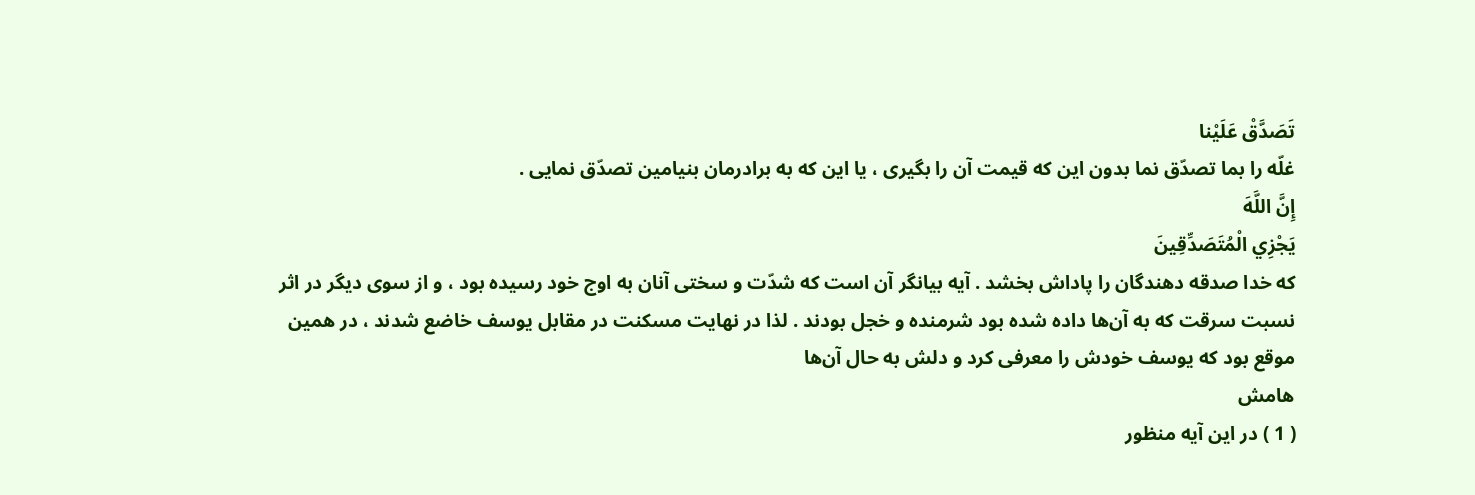تَصَدَّقْ عَلَيْنا
غلّه را بما تصدّق نما بدون اين كه قيمت آن را بگيرى ، يا اين كه به برادرمان بنيامين تصدّق نمايى .
إِنَّ اللَّهَ
يَجْزِي الْمُتَصَدِّقِينَ
كه خدا صدقه دهندگان را پاداش بخشد . آيه بيانگر آن است كه شدّت و سختى آنان به اوج خود رسيده بود ، و از سوى ديگر در اثر نسبت سرقت كه به آن‌ها داده شده بود شرمنده و خجل بودند . لذا در نهايت مسكنت در مقابل يوسف خاضع شدند ، در همين موقع بود كه يوسف خودش را معرفى كرد و دلش به حال آن‌ها
هامش
( 1 ) در اين آيه منظور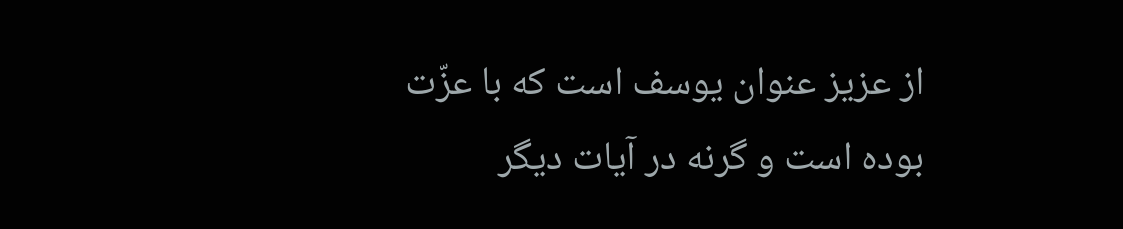از عزيز عنوان يوسف است كه با عزّت بوده است و گرنه در آيات ديگر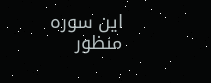اين سوره منظور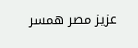عزيز مصر همسر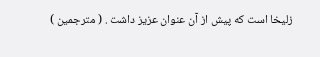زليخا است كه پيش از آن عنوان عزيز داشت . ( مترجمين )